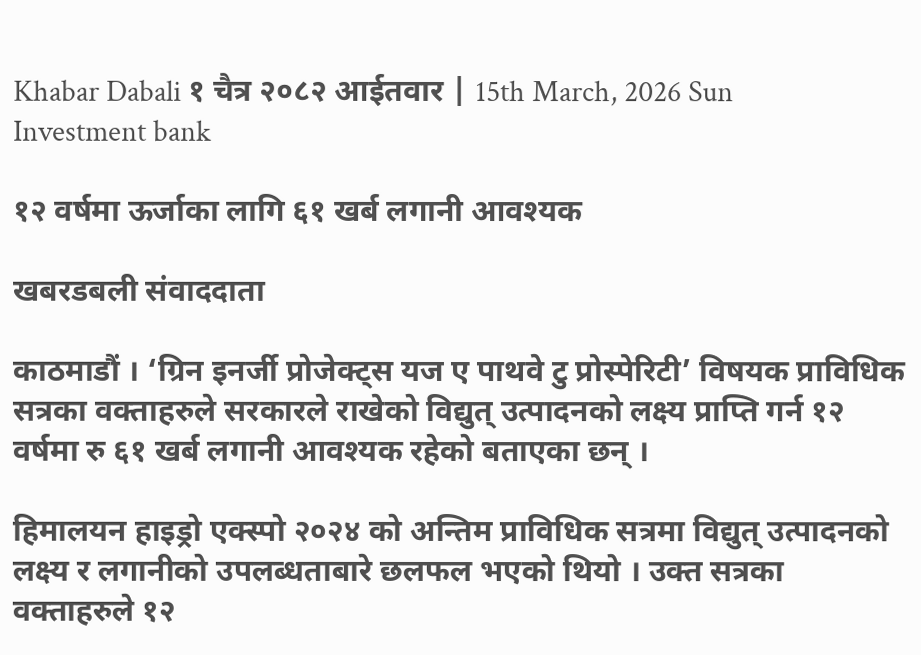Khabar Dabali १ चैत्र २०८२ आईतवार | 15th March, 2026 Sun
Investment bank

१२ वर्षमा ऊर्जाका लागि ६१ खर्ब लगानी आवश्यक

खबरडबली संवाददाता

काठमाडौं । ‘ग्रिन इनर्जी प्रोजेक्ट्स यज ए पाथवे टु प्रोस्पेरिटी’ विषयक प्राविधिक सत्रका वक्ताहरुले सरकारले राखेको विद्युत् उत्पादनको लक्ष्य प्राप्ति गर्न १२ वर्षमा रु ६१ खर्ब लगानी आवश्यक रहेको बताएका छन् ।

हिमालयन हाइड्रो एक्स्पो २०२४ को अन्तिम प्राविधिक सत्रमा विद्युत् उत्पादनको लक्ष्य र लगानीको उपलब्धताबारे छलफल भएको थियो । उक्त सत्रका वक्ताहरुले १२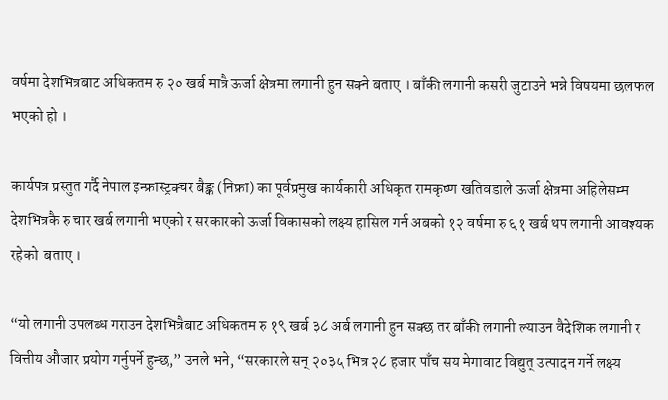वर्षमा देशभित्रबाट अधिकतम रु २० खर्ब मात्रै ऊर्जा क्षेत्रमा लगानी हुन सक्ने बताए । बाँकी लगानी कसरी जुटाउने भन्ने विषयमा छलफल भएको हो ।

कार्यपत्र प्रस्तुत गर्दै नेपाल इन्फ्रास्ट्रक्चर बैङ्क (निफ्रा) का पूर्वप्रमुख कार्यकारी अधिकृत रामकृष्ण खतिवडाले ऊर्जा क्षेत्रमा अहिलेसम्म देशभित्रकै रु चार खर्ब लगानी भएको र सरकारको ऊर्जा विकासको लक्ष्य हासिल गर्न अबको १२ वर्षमा रु ६१ खर्ब थप लगानी आवश्यक रहेको  बताए ।

“यो लगानी उपलब्ध गराउन देशभित्रैबाट अधिकतम रु १९ खर्ब ३८ अर्ब लगानी हुन सक्छ तर बाँकी लगानी ल्याउन वैदेशिक लगानी र वित्तीय औजार प्रयोग गर्नुपर्ने हुन्छ,” उनले भने, “सरकारले सन् २०३५ भित्र २८ हजार पाँच सय मेगावाट विद्युत् उत्पादन गर्ने लक्ष्य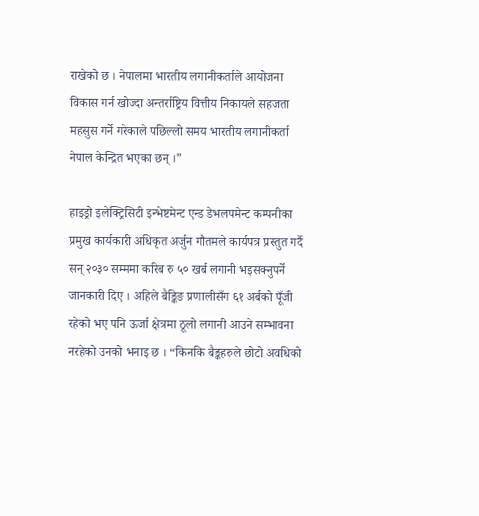राखेको छ । नेपालमा भारतीय लगानीकर्ताले आयोजना विकास गर्न खोज्दा अन्तर्राष्ट्रिय वित्तीय निकायले सहजता महसुस गर्ने गरेकाले पछिल्लो समय भारतीय लगानीकर्ता नेपाल केन्द्रित भएका छन् ।”

हाइड्रो इलेक्ट्रिसिटी इन्भेष्टमेन्ट एन्ड डेभलपमेन्ट कम्पनीका प्रमुख कार्यकारी अधिकृत अर्जुन गौतमले कार्यपत्र प्रस्तुत गर्दै सन् २०३० सम्ममा करिब रु ५० खर्ब लगानी भइसक्नुपर्ने जानकारी दिए । अहिले बैङ्किङ प्रणालीसँग ६१ अर्बको पूँजी रहेको भए पनि ऊर्जा क्षेत्रमा ठूलो लगानी आउने सम्भावना नरहेको उनको भनाइ छ । “किनकि बैङ्कहरुले छोटो अवधिको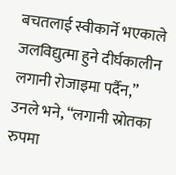बचतलाई स्वीकार्ने भएकाले जलविद्युत्मा हुने दीर्घकालीन लगानी रोजाइमा पर्दैन,” उनले भने, “लगानी स्रोतका रुपमा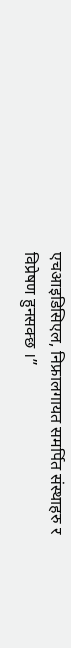एचआइडिसिएल, निफ्रालगायत समर्पित संस्थाहरु र विप्रेषण हुनसक्छ ।”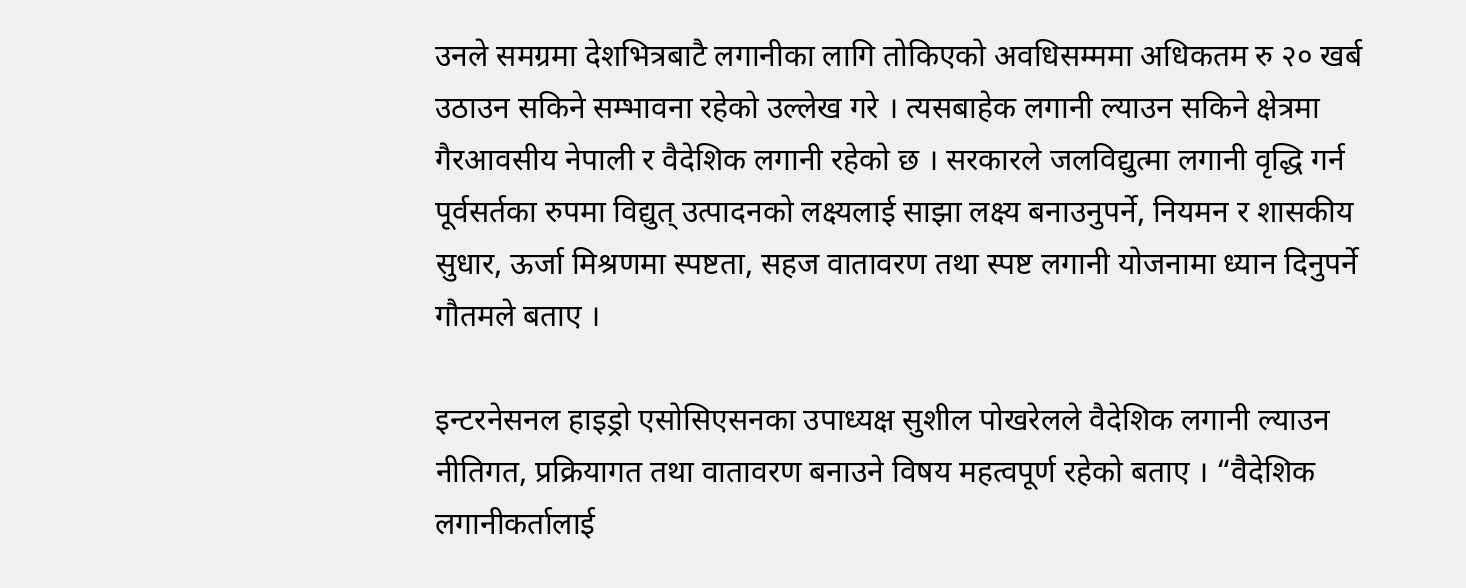उनले समग्रमा देशभित्रबाटै लगानीका लागि तोकिएको अवधिसम्ममा अधिकतम रु २० खर्ब उठाउन सकिने सम्भावना रहेको उल्लेख गरे । त्यसबाहेक लगानी ल्याउन सकिने क्षेत्रमा गैरआवसीय नेपाली र वैदेशिक लगानी रहेको छ । सरकारले जलविद्युत्मा लगानी वृद्धि गर्न पूर्वसर्तका रुपमा विद्युत् उत्पादनको लक्ष्यलाई साझा लक्ष्य बनाउनुपर्ने, नियमन र शासकीय सुधार, ऊर्जा मिश्रणमा स्पष्टता, सहज वातावरण तथा स्पष्ट लगानी योजनामा ध्यान दिनुपर्ने गौतमले बताए ।

इन्टरनेसनल हाइड्रो एसोसिएसनका उपाध्यक्ष सुशील पोखरेलले वैदेशिक लगानी ल्याउन नीतिगत, प्रक्रियागत तथा वातावरण बनाउने विषय महत्वपूर्ण रहेको बताए । “वैदेशिक लगानीकर्तालाई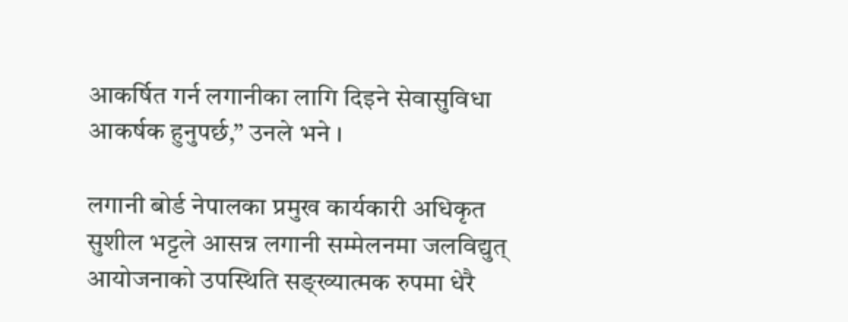आकर्षित गर्न लगानीका लागि दिइने सेवासुविधा आकर्षक हुनुपर्छ,” उनले भने ।

लगानी बोर्ड नेपालका प्रमुख कार्यकारी अधिकृत सुशील भट्टले आसन्न लगानी सम्मेलनमा जलविद्युत् आयोजनाको उपस्थिति सङ्ख्यात्मक रुपमा धेरै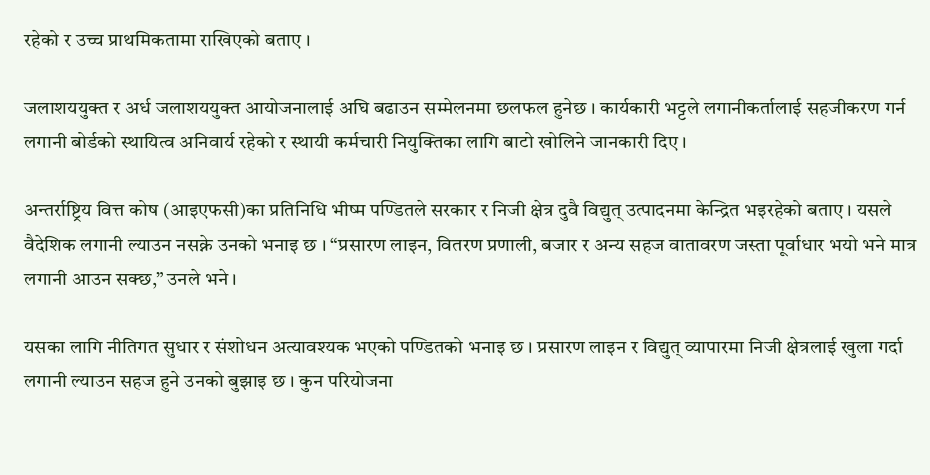रहेको र उच्च प्राथमिकतामा राखिएको बताए ।

जलाशययुक्त र अर्ध जलाशययुक्त आयोजनालाई अघि बढाउन सम्मेलनमा छलफल हुनेछ । कार्यकारी भट्टले लगानीकर्तालाई सहजीकरण गर्न लगानी बोर्डको स्थायित्व अनिवार्य रहेको र स्थायी कर्मचारी नियुक्तिका लागि बाटो खोलिने जानकारी दिए ।

अन्तर्राष्ट्रिय वित्त कोष (आइएफसी)का प्रतिनिधि भीष्म पण्डितले सरकार र निजी क्षेत्र दुवै विद्युत् उत्पादनमा केन्द्रित भइरहेको बताए । यसले वैदेशिक लगानी ल्याउन नसक्ने उनको भनाइ छ । “प्रसारण लाइन, वितरण प्रणाली, बजार र अन्य सहज वातावरण जस्ता पूर्वाधार भयो भने मात्र लगानी आउन सक्छ,” उनले भने ।

यसका लागि नीतिगत सुधार र संशोधन अत्यावश्यक भएको पण्डितको भनाइ छ । प्रसारण लाइन र विद्युत् व्यापारमा निजी क्षेत्रलाई खुला गर्दा लगानी ल्याउन सहज हुने उनको बुझाइ छ । कुन परियोजना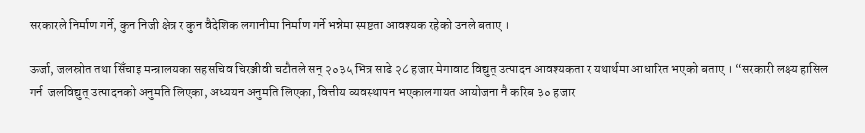सरकारले निर्माण गर्ने, कुन निजी क्षेत्र र कुन वैदेशिक लगानीमा निर्माण गर्ने भन्नेमा स्पष्टता आवश्यक रहेको उनले बताए ।

ऊर्जा, जलस्रोत तथा सिँचाइ मन्त्रालयका सहसचिव चिरञ्जीवी चटौतले सन् २०३५ भित्र साढे २८ हजार मेगावाट विद्युत् उत्पादन आवश्यकता र यथार्थमा आधारित भएको बताए । “सरकारी लक्ष्य हासिल गर्न  जलविद्युत् उत्पादनको अनुमति लिएका, अध्ययन अनुमति लिएका, वित्तीय व्यवस्थापन भएकालगायत आयोजना नै करिब ३० हजार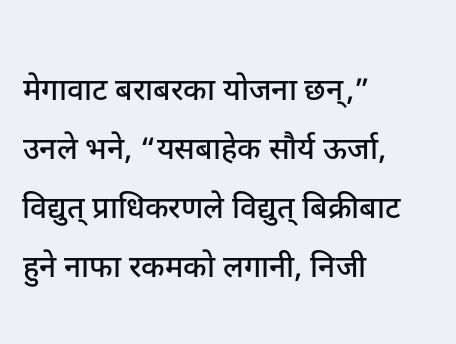मेगावाट बराबरका योजना छन्,” उनले भने, “यसबाहेक सौर्य ऊर्जा, विद्युत् प्राधिकरणले विद्युत् बिक्रीबाट हुने नाफा रकमको लगानी, निजी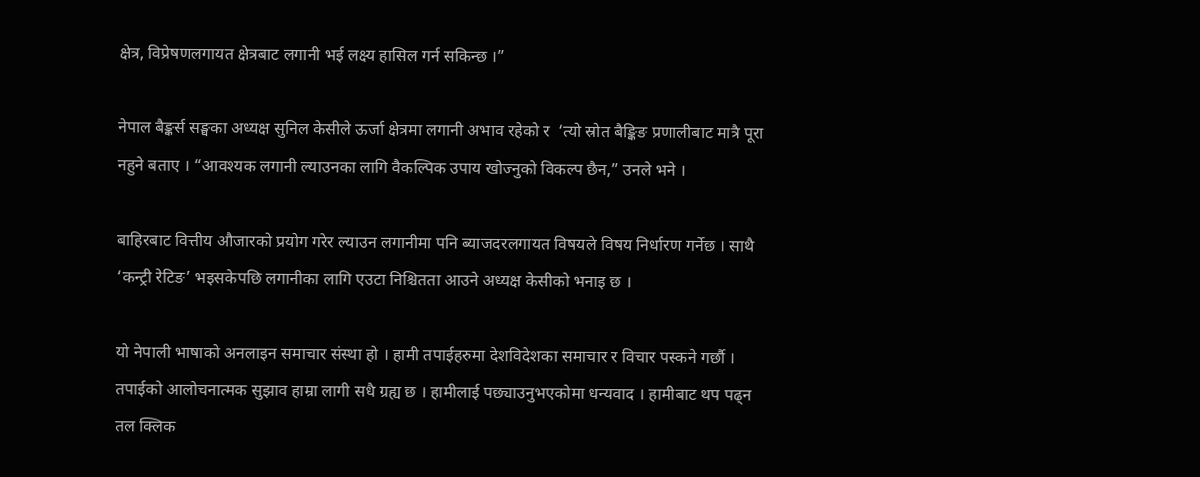क्षेत्र, विप्रेषणलगायत क्षेत्रबाट लगानी भई लक्ष्य हासिल गर्न सकिन्छ ।”

नेपाल बैङ्कर्स सङ्घका अध्यक्ष सुनिल केसीले ऊर्जा क्षेत्रमा लगानी अभाव रहेको र  ‘त्यो स्रोत बैङ्किङ प्रणालीबाट मात्रै पूरा नहुने बताए । “आवश्यक लगानी ल्याउनका लागि वैकल्पिक उपाय खोज्नुको विकल्प छैन,” उनले भने ।

बाहिरबाट वित्तीय औजारको प्रयोग गरेर ल्याउन लगानीमा पनि ब्याजदरलगायत विषयले विषय निर्धारण गर्नेछ । साथै ‘कन्ट्री रेटिङ’ भइसकेपछि लगानीका लागि एउटा निश्चितता आउने अध्यक्ष केसीको भनाइ छ ।

यो नेपाली भाषाको अनलाइन समाचार संस्था हो । हामी तपाईहरुमा देशविदेशका समाचार र विचार पस्कने गर्छौ । तपाईको आलोचनात्मक सुझाव हाम्रा लागी सधै ग्रह्य छ । हामीलाई पछ्याउनुभएकोमा धन्यवाद । हामीबाट थप पढ्न तल क्लिक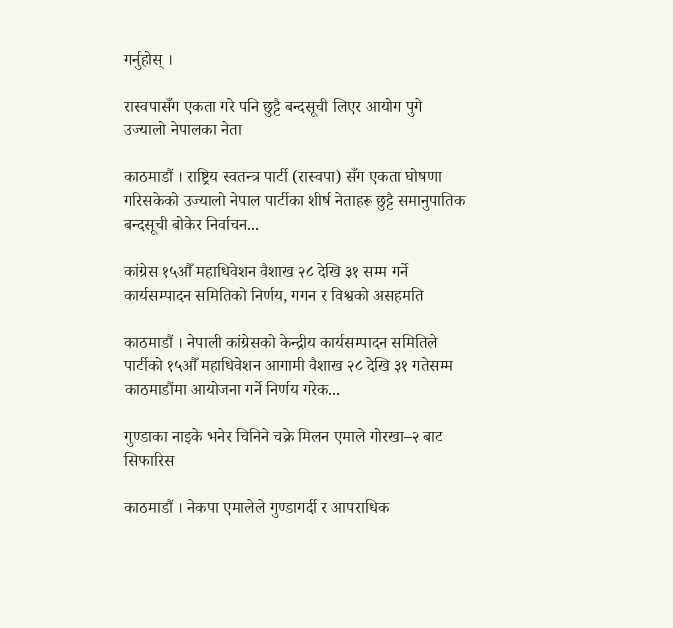गर्नुहोस् ।

रास्वपासँग एकता गरे पनि छुट्टै बन्दसूची लिएर आयोग पुगे उज्यालो नेपालका नेता

काठमाडौं । राष्ट्रिय स्वतन्त्र पार्टी (रास्वपा) सँग एकता घोषणा गरिसकेको उज्यालो नेपाल पार्टीका शीर्ष नेताहरू छुट्टै समानुपातिक बन्दसूची बोकेर निर्वाचन...

कांग्रेस १५औँ महाधिवेशन वैशाख २८ देखि ३१ सम्म गर्ने कार्यसम्पादन समितिको निर्णय, गगन र विश्वको असहमति

काठमाडौं । नेपाली कांग्रेसको केन्द्रीय कार्यसम्पादन समितिले पार्टीको १५औँ महाधिवेशन आगामी वैशाख २८ देखि ३१ गतेसम्म काठमाडौंमा आयोजना गर्ने निर्णय गरेक...

गुण्डाका नाइके भनेर चिनिने चक्रे मिलन एमाले गोरखा–२ बाट सिफारिस

काठमाडौं । नेकपा एमालेले गुण्डागर्दी र आपराधिक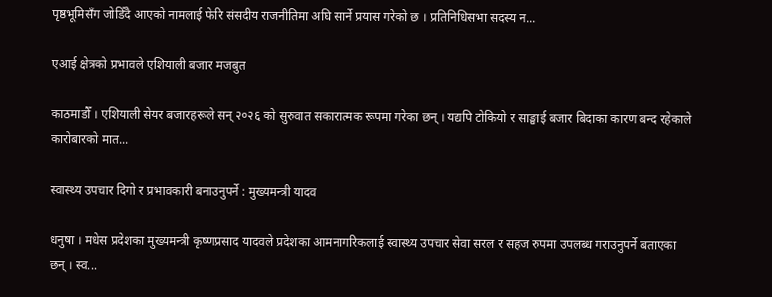पृष्ठभूमिसँग जोडिँदै आएको नामलाई फेरि संसदीय राजनीतिमा अघि सार्ने प्रयास गरेको छ । प्रतिनिधिसभा सदस्य न...

एआई क्षेत्रको प्रभावले एशियाली बजार मजबुत

काठमाडौँ । एशियाली सेयर बजारहरूले सन् २०२६ को सुरुवात सकारात्मक रूपमा गरेका छन् । यद्यपि टोकियो र साङ्घाई बजार बिदाका कारण बन्द रहेकाले कारोबारको मात...

स्वास्थ्य उपचार दिगो र प्रभावकारी बनाउनुपर्ने : मुख्यमन्त्री यादव

धनुषा । मधेस प्रदेशका मुख्यमन्त्री कृष्णप्रसाद यादवले प्रदेशका आमनागरिकलाई स्वास्थ्य उपचार सेवा सरल र सहज रुपमा उपलब्ध गराउनुपर्ने बताएका छन् । स्व...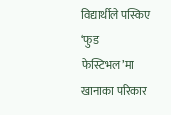विद्यार्थीले पस्किए ‘फुड फेस्टिभल’मा खानाका परिकार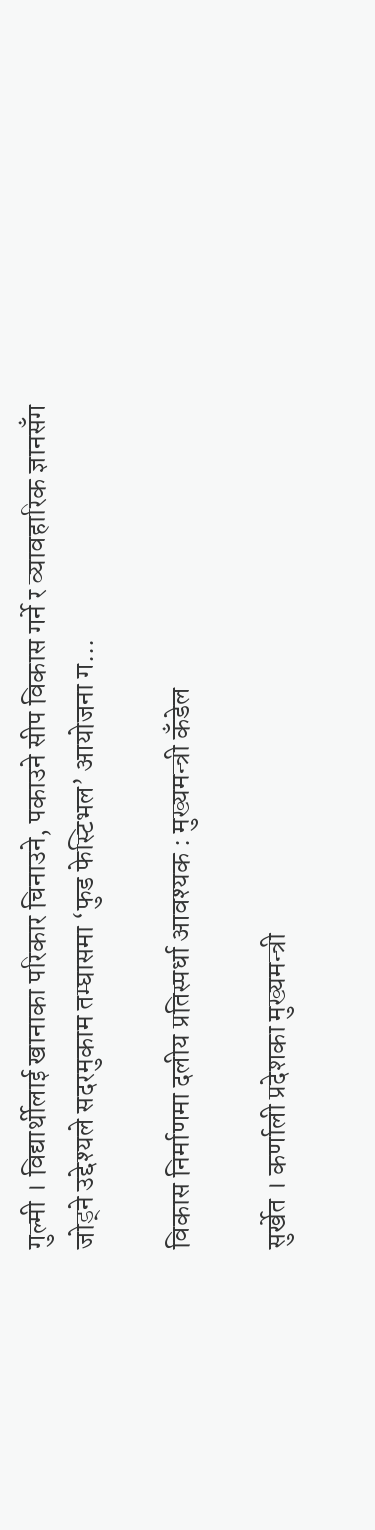गुल्मी । विद्यार्थीलाई खानाका परिकार चिनाउने, पकाउने सीप विकास गर्ने र व्यावहारिक ज्ञानसँग जोड्ने उद्देश्यले सदरमुकाम तम्घासमा ‘फुड फेस्टिभल’ आयोजना ग...

विकास निर्माणमा दलीय प्रतिस्पर्धा आवश्यक : मुख्यमन्त्री कँडेल

सुर्खेत । कर्णाली प्रदेशका मुख्यमन्त्री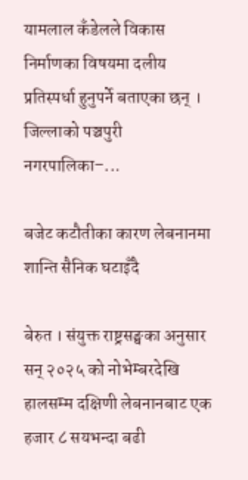यामलाल कँडेलले विकास निर्माणका विषयमा दलीय प्रतिस्पर्धा हुनुपर्ने बताएका छन् । जिल्लाको पञ्चपुरी नगरपालिका–...

बजेट कटौतीका कारण लेबनानमा शान्ति सैनिक घटाइँदै

बेरुत । संयुक्त राष्ट्रसङ्घका अनुसार सन् २०२५ को नोभेम्बरदेखि हालसम्म दक्षिणी लेबनानबाट एक हजार ८ सयभन्दा बढी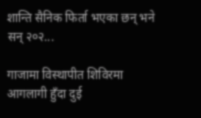शान्ति सैनिक फिर्ता भएका छन् भने सन् २०२...

गाजामा विस्थापीत शिविरमा आगलागी हुँदा दुई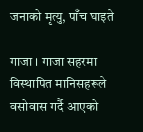जनाको मृत्यु, पाँच घाइते

गाजा । गाजा सहरमा विस्थापित मानिसहरूले वसोवास गर्दै आएको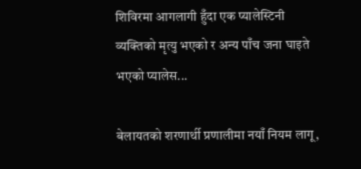शिविरमा आगलागी हुँदा एक प्यालेस्टिनी व्यक्तिको मृत्यु भएको र अन्य पाँच जना घाइते भएको प्यालेस...

बेलायतको शरणार्थी प्रणालीमा नयाँ नियम लागू,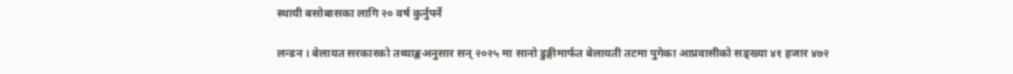स्थायी बसोबासका लागि २० वर्ष कुर्नुपर्ने

लन्डन । बेलायत सरकारको तथ्याङ्कअनुसार सन् २०२५ मा सानो डुङ्गीमार्फत बेलायती तटमा पुगेका आप्रवासीको सङ्ख्या ४१ हजार ४७२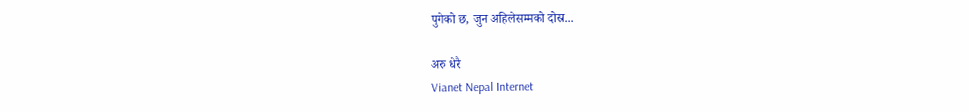पुगेको छ, जुन अहिलेसम्मको दोस्र...

अरु धेरै
Vianet Nepal Internet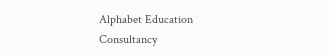Alphabet Education Consultancy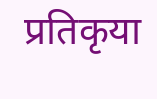प्रतिकृया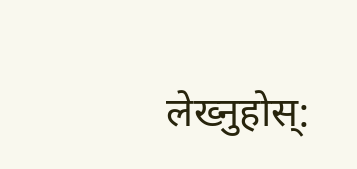लेख्नुहोस्: